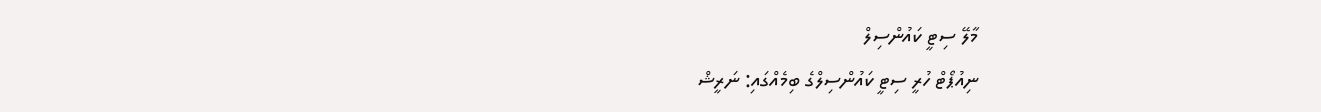މާލޭ ސިޓީ ކައުންސިލް
ނިއުޕޯޓް ހުރީ ސިޓީ ކައުންސިލްގެ ބިމެއްގައި: ނަރީޝް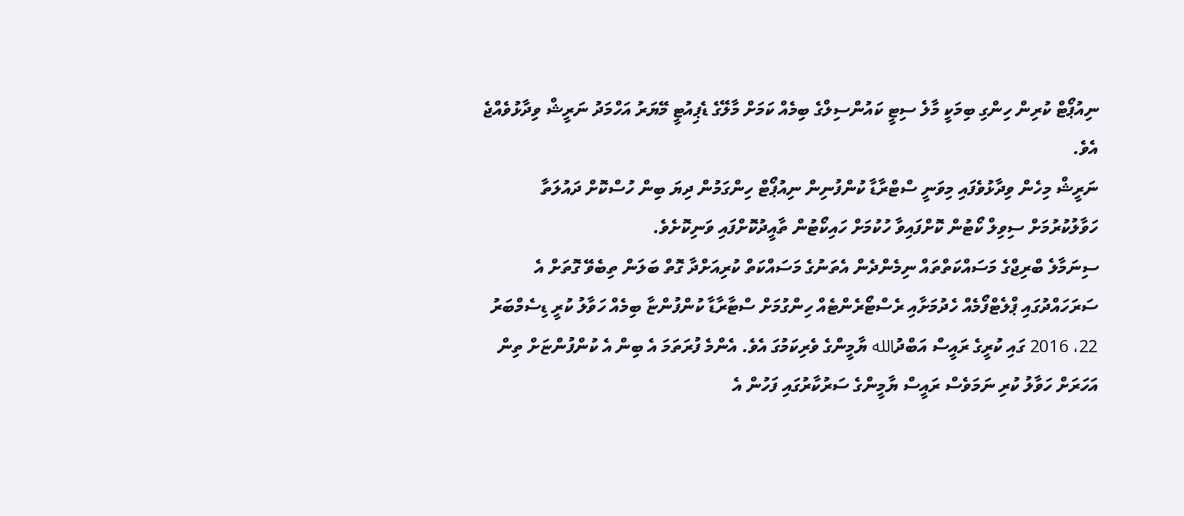ނިއުޕޯޓް ކުރިން ހިންގި ބިމަކީ މާލެ ސިޓީ ކައުންސިލްގެ ބިމެއް ކަމަށް މާލޭގެ ޑެޕިއުޓީ މޭޔަރު އަހްމަދު ނަރީޝް ވިދާޅުވެއްޖެ އެވެ.
ނަރީޝް މިހެން ވިދާޅުވެފައި މިވަނީ ސްޓްރާޑާ ކުންފުނިން ނިއުޕޯޓް ހިންގަމުން ދިޔަ ބިން ހުސްކޮށް ދައުލަތާ ހަވާލުކުރުމަށް ސިވިލް ކޯޓުން ކޮށްފައިވާ ހުކުމަށް ހައިކޯޓުން ތާއީދުކޮށްފައި ވަނިކޮށެވެ.
ސިނަމާލެ ބްރިޖްގެ މަސައްކަތްތައް ނިމެންދެން އެތަނުގެ މަސައްކަތް ކުރިއަށްދާ ގޮތް ބަލަން ތިބެވޭ ގޮތަށް އެ ސަރަހައްދުގައި ޕްލެޓްފޯމެއް ހެދުމަށާއި ރެސްޓޯރެންޓެއް ހިންގުމަށް ސްޓާރާޑާ ކުންފުންޏާ ބިމެއް ހަވާލު ކުރީ ޑިސެމްބަރު 22، 2016 ގައި ކުރީގެ ރައީސް އަބްދުالله ޔާމީންގެ ވެރިކަމުގަ އެވެ. އެންމެ ފުރަތަމަ އެ ބިން އެ ކުންފުންޏަށް ތިން އަހަރަށް ހަވާލު ކުރި ނަމަވެސް ރައީސް ޔާމީންގެ ސަރުކާރުގައި ފަހުން އެ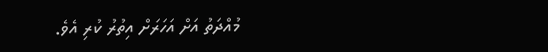މުއްދަތު އަށް އަހަރަށް އިތުރު ކުރި އެވެ.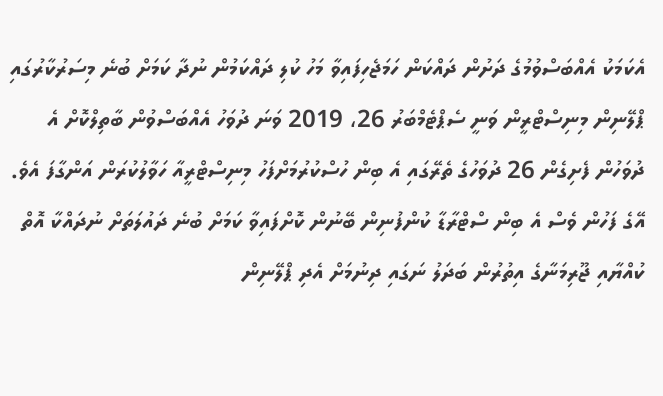އެކަމަކު އެއްބަސްވުމުގެ ދަށުން ދައްކަން ހަމަޖެހިފައިވާ މަހު ކުލި ދައްކަމުން ނުދާ ކަމަށް ބުނެ މިސަރުކާރުގައި ޕްލޭނިން މިނިސްޓްރީން ވަނީ ސެޕްޓެމްބަރު 26، 2019 ވަނަ ދުވަހު އެއްބަސްވުން ބާތިލްކޮށް އެ ދުވަހުން ފެށިގެން 26 ދުވަހުގެ ތެރޭގައި އެ ބިން ހުސްކުރުމަށްފަހު މިނިސްޓްރީއާ ހަވާލުކުރަން އަންގާފަ އެވެ. އޭގެ ފަހުން ވެސް އެ ބިން ސްޓްރާޑާ ކުންފުނިން ބޭނުން ކޮށްފައިވާ ކަމަށް ބުނެ ދައުލަތަށް ނުދައްކާ އޮތް ކުއްޔާއި ޖޫރިމަނާގެ އިތުރުން ބަދަލު ނަގައި ދިނުމަށް އެދި ޕްލޭނިން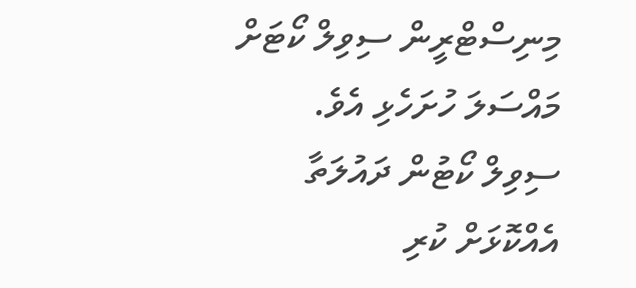މިނިސްޓްރީން ސިވިލް ކޯޓަށް މައްސަލަ ހުށަހެޅި އެވެ.
ސިވިލް ކޯޓުން ދައުލަތާ އެއްކޮޅަށް ކުރި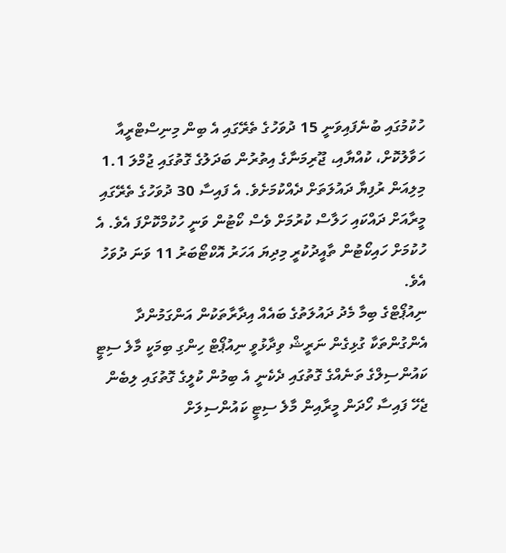ހުކުމުގައި ބުނެފައިވަނީ 15 ދުވަހުގެ ތެރޭގައި އެ ބިން މިނިސްޓްރީއާ ހަވާލުކޮށް، ކުއްޔާއި، ޖޫރިމަނާގެ އިތުރުން ބަދަލުގެ ގޮތުގައި ޖުމްލަ 1.1 މިލިއަން ރުފިޔާ ދައުލަތަށް ދެއްކުމަށެވެ. އެ ފައިސާ 30 ދުވަހުގެ ތެރޭގައި މީރާއަށް ދައްކައި ހަލާސް ކުރުމަށް ވެސް ކޯޓުން ވަނީ ހުކުމްކޮށްފަ އެވެ. އެ ހުކުމަށް ހައިކޯޓުން ތާއީދުކުރީ މިދިޔަ އަހަރު އޮކްޓޯބަރު 11 ވަނަ ދުވަހު އެވެ.
ނިއުޕޯޓްގެ ބިމާ މެދު ދައުލަތުގެ ބައެއް އިދާރާތަކުން އަންގަމުންދާ އެންގުންތަކާ ގުޅިގެން ނަރީޝް ވިދާޅުވީ ނިއުޕޯޓް ހިންގި ބިމަކީ މާލެ ސިޓީ ކައުންސިލްގެ ތަނެއްގެ ގޮތުގައި ދެކެނީ އެ ބިމުން ކުލީގެ ގޮތުގައި ލިބެން ޖެހޭ ފައިސާ ހޯދަން މީރާއިން މާލެ ސިޓީ ކައުންސިލަށް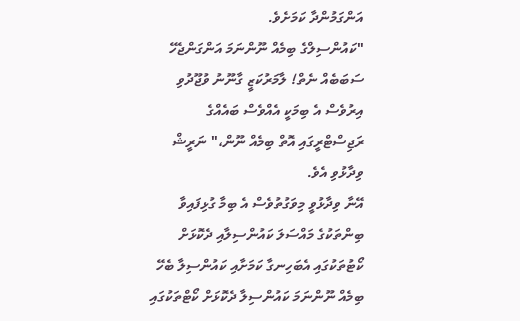އަންގަމުންދާ ކަމަށެވެ.
"ކައުންސިލްގެ ބިމެއް ނޫންނަމަ އަންގަންޖެހޭ ސަބަބެއް ނެތް! ލާމަރުކަޒީ ގާނޫނު ވުޖޫދުވި އިރުވެސް އެ ބިމަކީ އެއްވެސް ބައެއްގެ ރަޖިސްޓްރީގައި އޮތް ބިމެއް ނޫން،" ނަރީޝް ވިދާޅުވި އެވެ.
އޭނާ ވިދާޅުވީ މިވަގުތުވެސް އެ ބިމާ ގުޅިފައިވާ ބިންތަކުގެ މައްސަލަ ކައުންސިލާއި ދެކޮޅަށް ކޯޓުތަކުގައި އެބަހިނގާ ކަމަށާއި ކައުންސިލާ ބެހޭ ބިމެއް ނޫންނަމަ ކައުންސިލާ ދެކޮޅަށް ކޯޓްތަކުގައި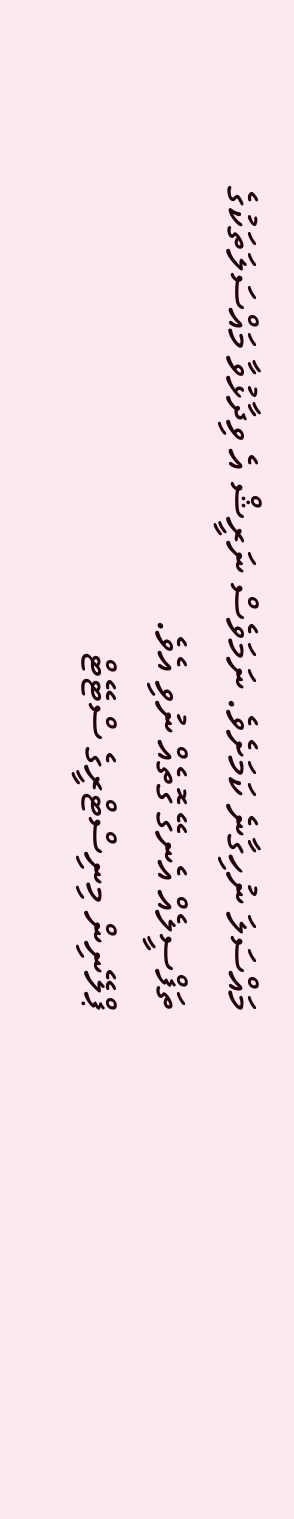މައްސަލަ ނުހިގާނެ ކަމަށެވެ. ނަމަވެސް ނަރީޝް އެ ވިދާޅުވާ މައްސަލަތަކުގެ ތަފްސީލެއް އެނގޭ ގޮތެއް ނުވި އެވެ.
ޕްލޭނިން މިނިސްޓްރީގެ ސްޓޭޓް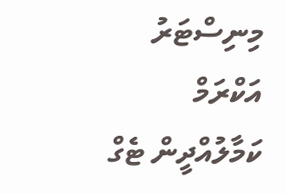މިނިސްޓަރު އަކްރަމް ކަމާލުއްދީން ޓެގް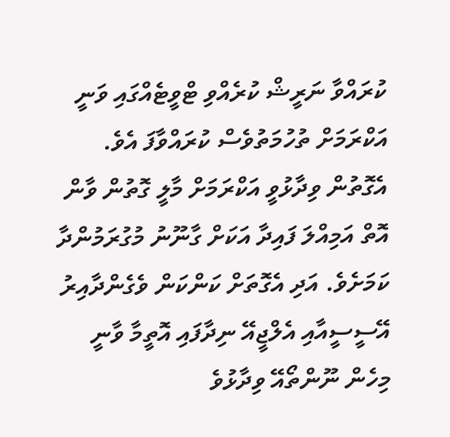ކުރައްވާ ނަރީޝް ކުރެއްވި ޓްވީޓެއްގައި ވަނީ އަކްރަމަށް ތުހުމަތުވެސް ކުރައްވާފަ އެވެ. އެގޮތުން ވިދާޅުވީ އަކްރަމަށް މާލީ ގޮތުން ވާން އޮތް އަމިއްލަ ފައިދާ އަކަށް ގާނޫނު މުގުރަމުންދާ ކަމަށެވެ. އަދި އެގޮތަށް ކަންކަން ވެގެންދާއިރު އޭސީސީއާއި އެލްޖީއޭ ނިދާފައި އޮތީމާ ވާނީ މިހެން ނޫންތޯއޭ ވިދާޅުވެ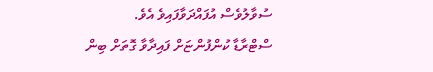ސުވާލުވެސް އުފައްދަވާފައިވެ އެވެ.
ސްޓްރާޑާ ކުންފުންޏަށް ފައިދާވާ ގޮތަށް ބިން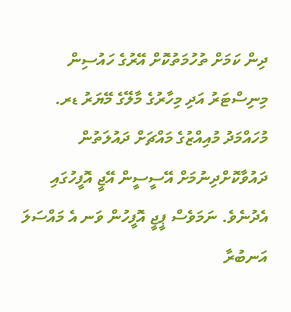ދިން ކަމަށް ތުހުމަތުކޮށް އޭރުގެ ހައުސިން މިނިސްޓަރު އަދި މިހާރުގެ މާލޭގެ މޭޔަރު ޑރ. މުހައްމަދު މުއިއްޒުގެ މައްޗަށް ދައުލަތުން ދައުވާކޮށްދިނުމަށް އޭސީސީން އޭޖީ އޮފީހުގައި އެދުނެވެ. ނަމަވެސް ޕީޖީ އޮފީހުން ވަނ އެ މައްސަލަ އަނބުރާ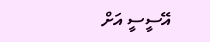އޭސީސީ އަށް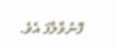ފޮނުވާލާފަ އެވެ.